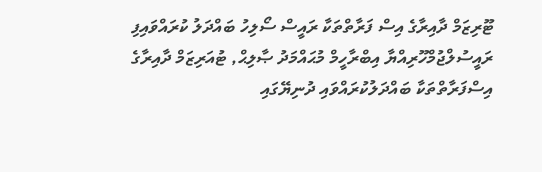ޓޫރިޒަމް ދާއިރާގެ އިސް ފަރާތްތަކާ ރައީސް ސޯލިހު ބައްދަލު ކުރައްވައިފި
ރައީސުލްޖުމްހޫރިއްޔާ އިބްރާހީމް މުޙައްމަދު ޞާލިޙް, ޓުއަރިޒަމް ދާއިރާގެ އިސްފަރާތްތަކާ ބައްދަލުކުރައްވައި ދުނިޔޭގައި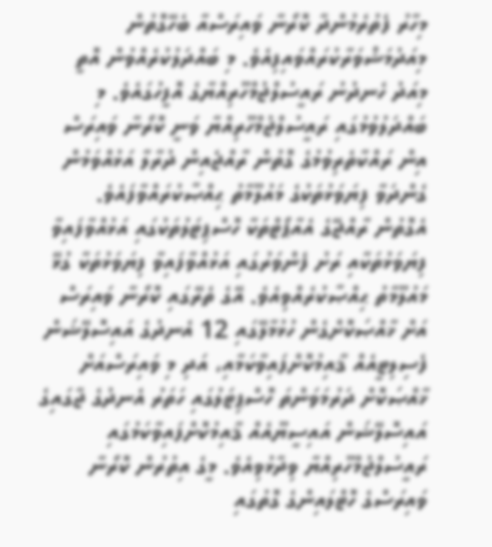މިހާރު ފެތުރެމުންދާ ކޮރޯނާ ވައިރަސްއާ ބެހޭގޮތުން މިއަދުމަޝްވަރާކުރައްވައިފިއެވެ. މި ބައްދަލުކުރެއްވުން އޮތީ މިއަދު ހެނދުނު ރައީސުލްޖުމްހޫރިއްޔާގެ އޮފީހުގައެވެ. މި ބައްދަލުވުމުގައި ރައީސުލްޖުމްހޫރިއްޔާ ވަނީ ކޮރޯނާ ވައިރަސް އިން ރައްކާތެރިވުމުގެ ގޮތުން ރާއްޖެއިން ދުރާލާ އަޅުއްވަމުން ގެންދަވާ ފިޔަވަޅުތަކުގެ މައުލޫމާތު ޙިއްޞާކުރައްވާފައެވެ. އެގޮތުން ރާއްޖޭގެ އެއާޕޯޓްތަކާ ހޮސްޕިޓަލުތަކުގައި އަޅުއްވާފައިވާ ފިޔަވަޅުތަކާއި ރަށު ފެންވަރުގައި އަޅުއްވާފައިވާ ފިޔަވަޅުތަކާ ގުޅޭ މައުލޫމާތު ޙިއްޞާކުރެއްވިއެވެ. އޭގެ ތެރޭގައި ކޮރޯނާ ވައިރަސް އަށް ޚާއްޞަކޮށްގެން ހުޅުމާލޭގައި 12 އެނދުގެ އައިސޮލޭޝަން ފެސިލިޓީއެއް ޤާއިމުކޮށްފައިވާކަމާއި، އަދި މި ވައިރަސްއަށް ޚާއްޞަކޮށް ދަރުމަވަންތަ ހޮސްޕިޓަލުގައި ހަތަރު އެނދުގެ ޖާގައިގެ އައިސޮލޭޝަން އައިސީޔޫއެއް ޤާއިމުކޮށްފައިވާކަމުގައި ރައީސުލްޖުމްހޫރިއްޔާ ވިދާޅުވިއެވެ. މީގެ އިތުރުން ކޮރޯނާ ވައިރަސްގެ ހޮޓްލައިންގެ ގޮތުގައި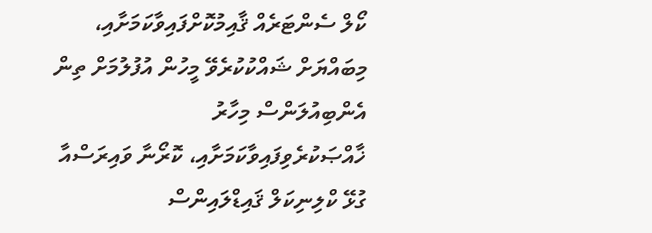ކޯލް ސެންޓަރެއް ޤާއިމުކޮށްފައިވާކަމަށާއި، މިބައްޔަށް ޝައްކުކުރެވޭ މީހުން އުފުލުމަށް ތިން އެންބިއުލަންސް މިހާރު ޚާއްޞަކުރެވިފައިވާކަމަށާއި، ކޮރޯނާ ވައިރަސްއާ ގުޅޭ ކްލިނިކަލް ޤައިޑްލައިންސް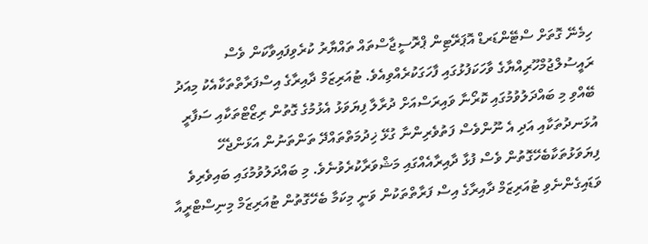ހިމެނޭ ގޮތަށް ސްޓޭންޑަރޑް އޮޕަރޭޓިން ޕްރޮސީޖާސްތައް ތައްޔާރު ކުރެވިފައިވާކަން ވެސް ރައީސުލްޖުމްހޫރިއްޔާގެ ވާހަކަފުޅުގައި ފާހަގަކުރެއްވިއެވެ. ޓުއަރިޒަމް ދާއިރާގެ އިސްފަރާތްތަކާއެކު މިއަދު ބޭއްވި މި ބައްދަލުވުމުގައި ކޮރޯނާ ވައިރަސްއަށް ދުރާލާ ފިޔަވަޅު އެޅުމުގެ ގޮތުން ރިޒޯޓްތަކާއި ސަފާރީ އުޅަނދުތަކާއި އަދި އެ ނޫންވެސް ފަތުވެރިންނާ ގުޅޭ ޚިދުމަތްތައްދޭ ތަންތަނުން އަޅަންޖެހޭ ފިޔަވަޅުތަކާބެހޭގޮތުން ވެސް ފުޅާ ދާއިރާއެއްގައި މަޝްވަރާކުރެވުނެވެ. މި ބައްދަލުވުމުގައި ބައިވެރިވެ ވަޑައިގެންނެވި ޓުއަރިޒަމް ދާއިރާގެ އިސް ފަރާތްތަކުން ވަނީ މިކަމާ ބެހޭގޮތުން ޓުއަރިޒަމް މިނިސްޓްރީއާ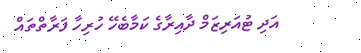އަދި ޓުއަރިޒަމް ދާއިރާގެ ކަމާބެހޭ ހުރިހާ ފަރާތްތައް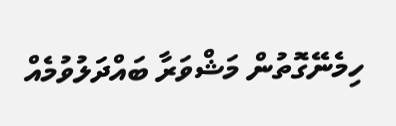ހިމެނޭގޮތުން މަޝްވަރާ ބައްދަލުވުމެއް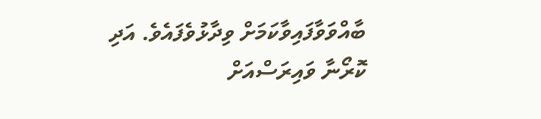ބާއްވަވާފައިވާކަމަށް ވިދާޅުވެފައެވެ. އަދި ކޮރޯނާ ވައިރަސްއަށް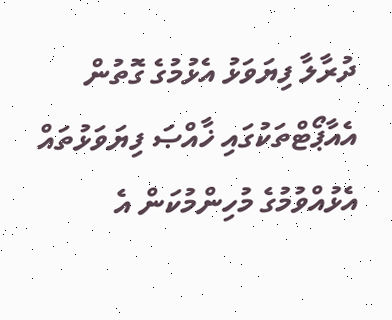ދުރާލާ ފިޔަވަޅު އެޅުމުގެ ގޮތުން އެއާޕޯޓްތަކުގައި ޚާއްޞަ ފިޔަވަޅުތައް އެޅުއްވުމުގެ މުހިންމުކަން އެ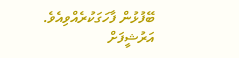ބޭފުޅުން ފާހަގަކުރެއްވިއެވެ.
އަރުޝީފަށް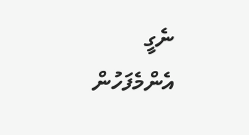ނެގީ
އެންމެފަހުން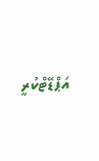އަޕްޑޭޓްކުރީ